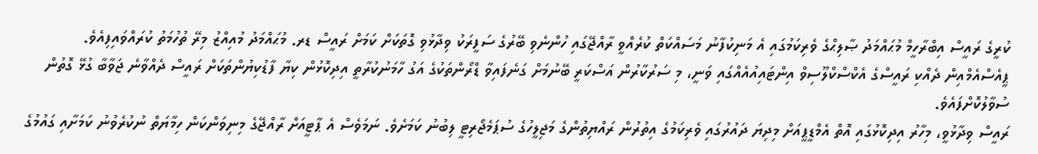ކުރީގެ ރައީސް އިބްރާހީމް މުޙައްމަދު ޞާލިޙްގެ ވެރިކަމުގައި އެ މަނިކުފާނު މަސައްކަތް ކުރެއްވީ ރާއްޖޭގައި ހުންނެވި ބޭރުގެ ސަފީރަކު ވިދާޅުވި ގޮތަކަށް ކަމަށް ރައީސް ޑރ. މުޙައްމަދު މުއިއްޒު މިރޭ ތުހުމަތު ކުރައްވައިފިއެވެ.
ޕީއެސްއެމްއިން ދެއްކި ރައީސްގެ އެކްސްކްލޫސިވް އިންޓައިއުއެއްގައި ވަނީ، މި ސަރުކާރުން އަސްކަރީ ބޭނުމަށް ގަނެފައިވާ ޑްރޯންތަކުގެ އަގު ހާމަނުކުރާތީ އިދިކޮޅުން ކިޔާ ފާޑުކިޔުންތަކަށް ރައީސް ދެއްވާނެ ޖަވާބާ ގުޅޭ ގޮތުން ސުވާލުކޮށްފައެވެ.
ރައީސް ވިދާޅުވީ، މިހާރު އިދިކޮޅުގައި އޮތް އެމްޑީޕީއަށް މިދިޔަ ދައުރުގައި ވެރިކަމުގެ އިތުރުން ރައްޔިތުންގެ މަޖިލީހުގެ ސުޕަމެޖޯރިޓީ ލިބުނު ކަމަށެވެ. ނަމަވެސް އެ ޕާޓީއަށް ރާއްޖޭގެ މިނިވަންކަން ހިމާޔަތް ނުކުރެވުނު ކަމަށާއި ގައުމުގެ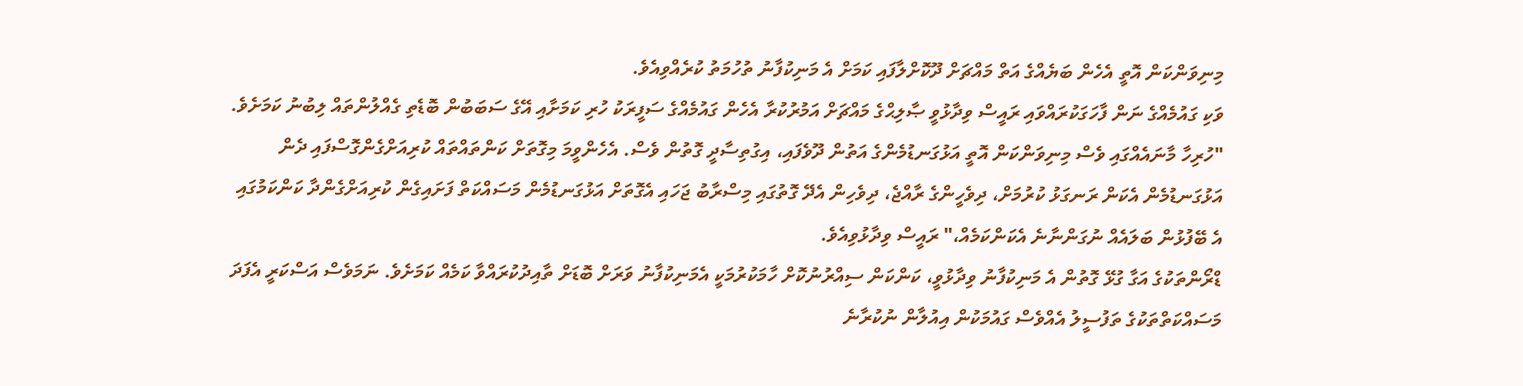މިނިވަންކަން އޮތީ އެހެން ބަޔެއްގެ އަތް މައްޗަށް ދޫކޮށްލާފައި ކަމަށް އެ މަނިކުފާނު ތުހުމަތު ކުރެއްވިއެވެ.
ވަކި ގައުމެއްގެ ނަން ފާހަގަކުރައްވައި ރައީސް ވިދާޅުވީ ޞާލިޙްގެ މައްޗަށް އަމުރުކުރާ އެހެން ގައުމެއްގެ ސަފީރަކު ހުރި ކަމަށާއި އޭގެ ސަބަބުން ބޮޑެތި ގެއްލުންތައް ލިބުނު ކަމަށެވެ.
"ހުރިހާ މާނައެއްގައި ވެސް މިނިވަންކަން އޮތީ އަޅުގަނޑުމެންގެ އަތުން ދޫވެފައި، އިގުތިސާދީ ގޮތުން ވެސް. އެހެންވީމަ މިގޮތަށް ކަންތައްތައް ކުރިއަށްގެންގޮސްފައި ދެން އަޅުގަނޑުމެން އެކަން ރަނގަޅު ކުރުމަށް، ދިވެހީންގެ ރާއްޖެ، ދިވެހިން އެދޭ ގޮތުގައި މިސްރާބު ޖަހައި އެގޮތަށް އަޅުގަނޑުމެން މަސައްކަތް ފަށައިގެން ކުރިއަށްގެންދާ ކަންކަމުގައި އެ ބޭފުޅުން ބަލައެއް ނުގަންނާނެ އެކަންކަމެއް،" ރައީސް ވިދާޅުވިއެވެ.
ޑްރޯންތަކުގެ އަގާ ގުޅޭ ގޮތުން އެ މަނިކުފާނު ވިދާޅުވީ، ކަންކަން ސިއްރުނުކޮށް ހާމަކުރުމަކީ އެމަނިކުފާނު ވަރަށް ބޮޑަށް ތާއިދުކުރައްވާ ކަމެއް ކަމަށެވެ. ނަމަވެސް އަސްކަރީ އެފަދަ މަސައްކަތްތަކުގެ ތަފުސީލު އެއްވެސް ގައުމަކުން އިއުލާން ނުކުރާނެ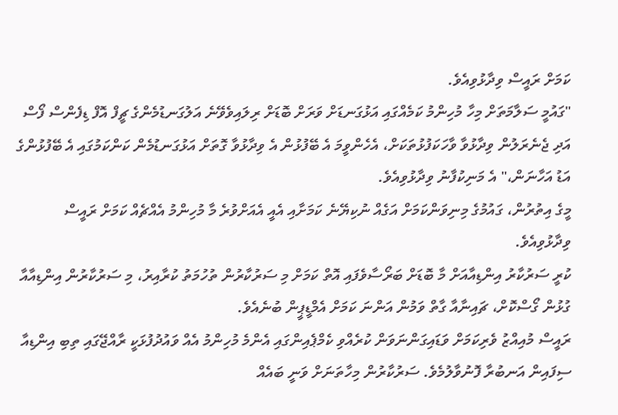ކަމަށް ރައީސް ވިދާޅުވިއެވެ.
"ގައުމީ ސަލާމަތަށް މިހާ މުހިންމު ކަމެއްގައި އަޅުގަނޑަށް ވަރަށް ބޮޑަށް ރިލައިވެވޭނެ އަލުގަނޑުމެންގެ ޗީފް އޮފް ޑިފެންސް ފޯސް އަދި ޖެނެރަލުން ވިދާޅުވާ ވާހަކަފުޅުތަކަށް، އެހެންވީމަ އެ ބޭފުޅުން އެ ވިދާޅުވާ ގޮތަށް އަޅުގަނޑުމެން ކަންކަމުގައި އެ ބޭފުޅުންގެ އަޑު އަހާނަން،" އެ މަނިކުފާނު ވިދާޅުވިއެވެ.
މީގެ އިތުރުން، ގައުމުގެ މިނިވަންކަމަށް އަގެއް ނުކިޔޭނެ ކަމަށާއި އެއީ އެއަށްވުރެ މާ މުހިންމު އެއްޗެއް ކަމަށް ރައީސް ވިދާޅުވިއެވެ.
ކުރީ ސަރުކާރު އިންޑިއާއަށް މާ ބޮޑަށް ބަރޯސާވެފައި އޮތް ކަމަށް މި ސަރުކާރުން ތުހުމަތު ކުރާއިރު، މި ސަރުކާރުން އިންޑިއާއާ ގުޅުން ގޯސްކޮށް، ޗައިނާއާ ގާތް ވަމުން އަންނަ ކަމަށް އެމްޑީޕީން ބުނެއެވެ.
ރައީސް މުއިއްޒު ވެރިކަމަށް ވަޑައިގަންނަވަން ކުރެއްވި ކެމްޕެއިންގައި އެންމެ މުހިންމު އެއް ވައުދުފުޅަކީ ރާއްޖޭގައި ތިބި އިންޑިއާ ސިފައިން އަނބުރާ ފޮނުވާލުމެވެ. ސަރުކާރުން މިހާތަނަށް ވަނީ ބައެއް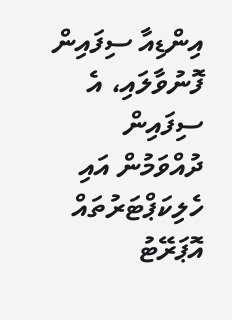އިންޑިއާ ސިފައިން ފޮނުވާލައި، އެ ސިފައިން ދުއްވަމުން އައި ހެލިކަޕްޓަރުތައް އޮޕަރޭޓު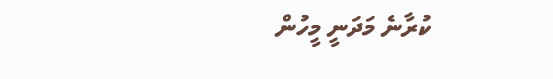ކުރާނެ މަދަނީ މީހުން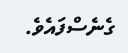ގެނެސްފައެވެ.